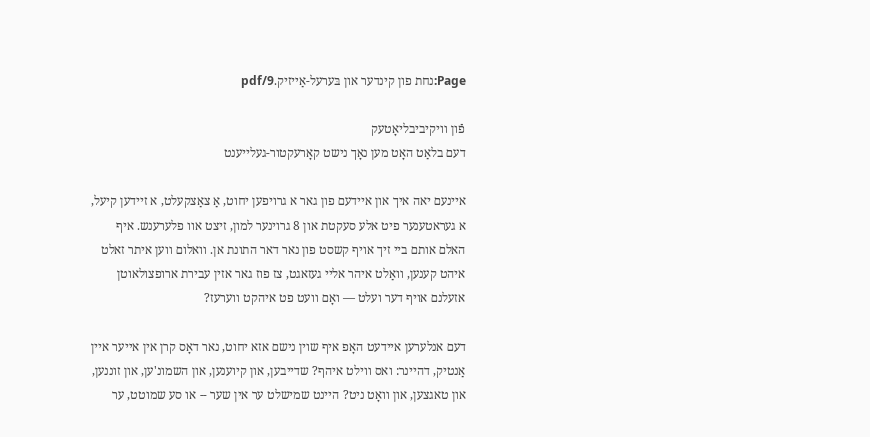Page:נחת פון קינדער און בּערעל-אַײזיק.pdf/9

פֿון װיקיביבליאָטעק
דעם בלאַט האָט מען נאָך נישט קאָרעקטור-געלייענט

איינעם יאה איך און איידעם פון גאר א גרויפען יחוט, אַ צאַצקעלט, א זיידען קיעל, א געראטענער פיט אלע סעקטת און 8 גרוינער למון, זיצט אוו פלערענש. איף האלם אותם ביי זיך אויף קשסט פון נאר דאר התונת אן. װאלום װען איתר זאלט איהט קענען, װאַלט איהר אליי געזאגט, צז פוז גאר אזין עבירת ארופצולאוטן אזעלנם אויף דער ועלט — ואָם װעט פט איהקט ווערעז?

דעם אנלערען איידעט האָפ איף שוין נישם אזא יחוט, נאר דאָס קרן אין אײער איין אַנטיק, דהיינר: ואס װילט איהף? שדייבען, און קיוענען, און השמונ'ען, און זוננען, און טאגצען, און װאָט ניט? היינט שמישלט ער אין שער -- או סע שמוטט, ער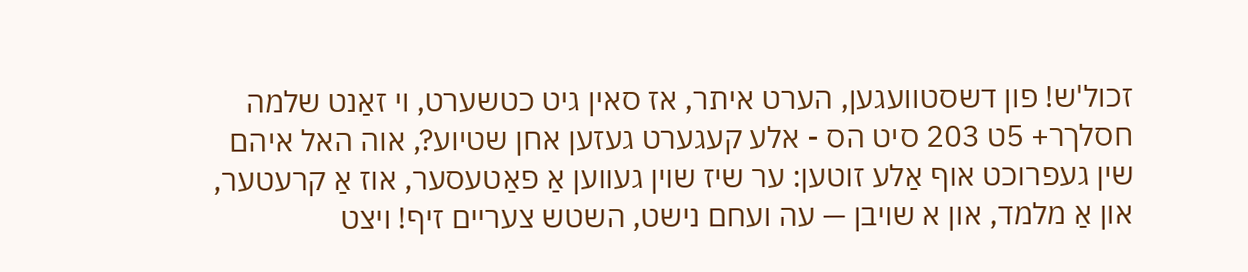זכול'ש! פון דשסטוועגען, הערט איתר, אז סאין גיט כטשערט, וי זאַנט שלמה חסלךר+ 5ט 203 סיט הס - אלע קעגערט געזען אחן שטיוע?, אוה האל איהם שין געפרוכט אוף אַלע זוטען: ער שיז שוין געווען אַ פאַטעסער, אוז אַ קרעטער, און אַ מלמד, און א שױבן — עה ועחם נישט, השטש צעריים זיף! ויצט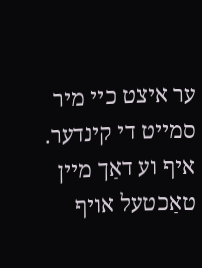ער איצט כיי מיר סמייט די קינדער. איף וע דאַך מיין טאַכטעל אויף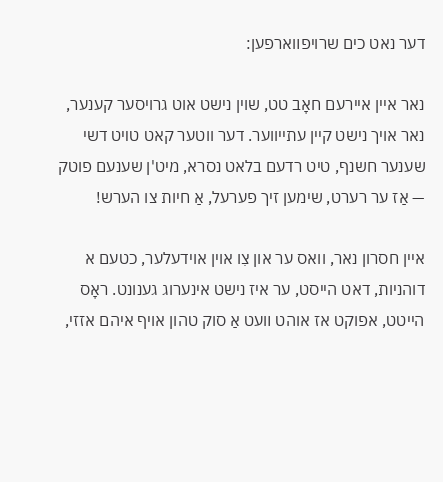דער נאט כים שרויפװארפען:

נאר איין איירעם חאָב טט, שוין נישט אוט גרויסער קענער, נאר אויך נישט קיין עתייווער. דער ווטער קאט טױט דשי שענער חשנף, טיט רדעם בלאט נסרא, מיט'ן שענעם פוטק — אַז ער רערט, שימען זיך פערעל, אַ חיות צו הערש!

איין חסרון נאר, וואס ער און צִו אוין אוידעלער, כטעם א דוהניות, דאט הייסט, ער איז נישט אינערוג גענונט. ראָס הייטט, אפוקט אז אוהט װעט אַ סוק טהון אויף איהם אזזי,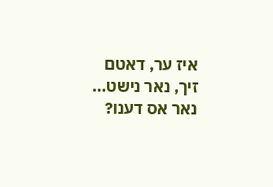איז ער, דאטם זיך, נאר נישט… נאר אס דענו?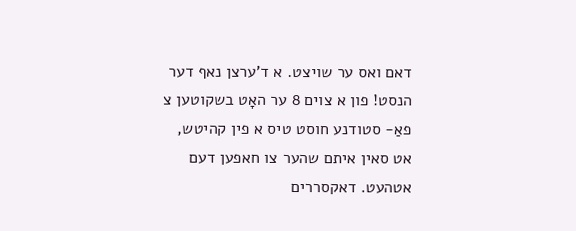דאם ואס ער שויצט. א ד'ערצן נאף דער הנסט! פון א צוים 8 ער האָט בשקוטען צ פאַ- סטודנע חוסט טיס א פין קהיטש, אט סאין איתם שהער צו חאפען דעם אטהעט. דאקסררים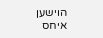הוישען איחס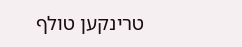טרינקען טולף